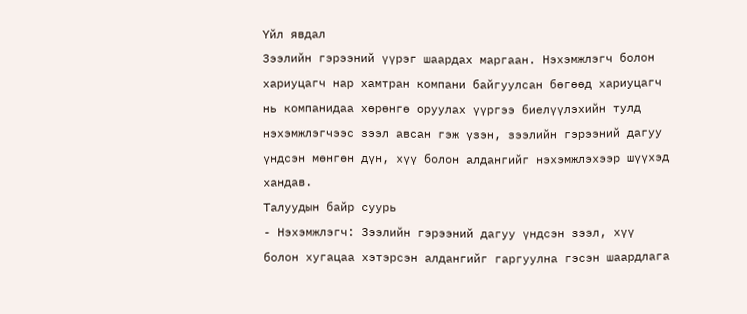Үйл явдал
Зээлийн гэрээний үүрэг шаардах маргаан. Нэхэмжлэгч болон хариуцагч нар хамтран компани байгуулсан бөгөөд хариуцагч нь компанидаа хөрөнгө оруулах үүргээ биелүүлэхийн тулд нэхэмжлэгчээс зээл авсан гэж үзэн, зээлийн гэрээний дагуу үндсэн мөнгөн дүн, хүү болон алдангийг нэхэмжлэхээр шүүхэд хандав.
Талуудын байр суурь
- Нэхэмжлэгч: Зээлийн гэрээний дагуу үндсэн зээл, хүү болон хугацаа хэтэрсэн алдангийг гаргуулна гэсэн шаардлага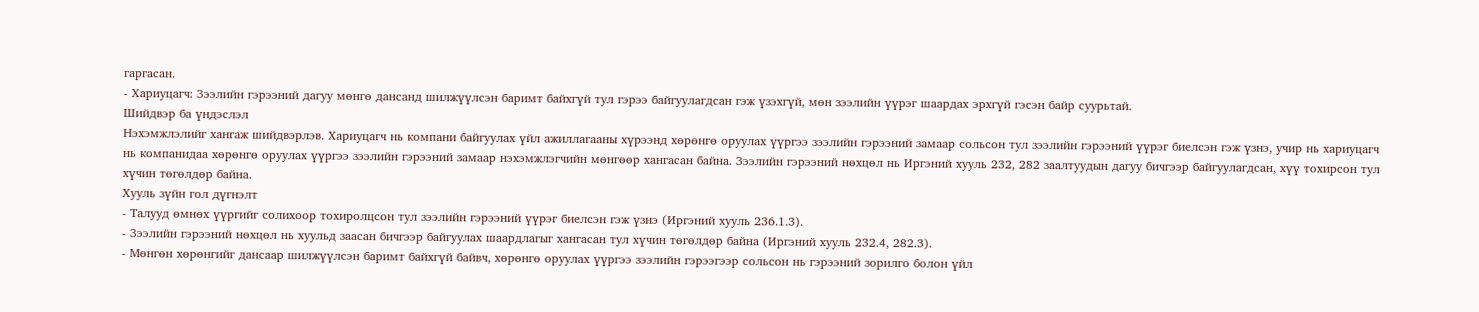гаргасан.
- Хариуцагч: Зээлийн гэрээний дагуу мөнгө дансанд шилжүүлсэн баримт байхгүй тул гэрээ байгуулагдсан гэж үзэхгүй, мөн зээлийн үүрэг шаардах эрхгүй гэсэн байр суурьтай.
Шийдвэр ба үндэслэл
Нэхэмжлэлийг хангаж шийдвэрлэв. Хариуцагч нь компани байгуулах үйл ажиллагааны хүрээнд хөрөнгө оруулах үүргээ зээлийн гэрээний замаар сольсон тул зээлийн гэрээний үүрэг биелсэн гэж үзнэ, учир нь хариуцагч нь компанидаа хөрөнгө оруулах үүргээ зээлийн гэрээний замаар нэхэмжлэгчийн мөнгөөр хангасан байна. Зээлийн гэрээний нөхцөл нь Иргэний хууль 232, 282 заалтуудын дагуу бичгээр байгуулагдсан, хүү тохирсон тул хүчин төгөлдөр байна.
Хууль зүйн гол дүгнэлт
- Талууд өмнөх үүргийг солихоор тохиролцсон тул зээлийн гэрээний үүрэг биелсэн гэж үзнэ (Иргэний хууль 236.1.3).
- Зээлийн гэрээний нөхцөл нь хуульд заасан бичгээр байгуулах шаардлагыг хангасан тул хүчин төгөлдөр байна (Иргэний хууль 232.4, 282.3).
- Мөнгөн хөрөнгийг дансаар шилжүүлсэн баримт байхгүй байвч, хөрөнгө оруулах үүргээ зээлийн гэрээгээр сольсон нь гэрээний зорилго болон үйл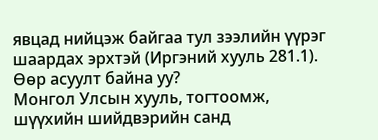явцад нийцэж байгаа тул зээлийн үүрэг шаардах эрхтэй (Иргэний хууль 281.1).
Өөр асуулт байна уу?
Монгол Улсын хууль, тогтоомж, шүүхийн шийдвэрийн санд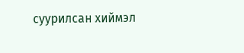суурилсан хиймэл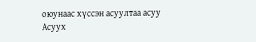оюунаас хүссэн асуултаа асуу
Асуух